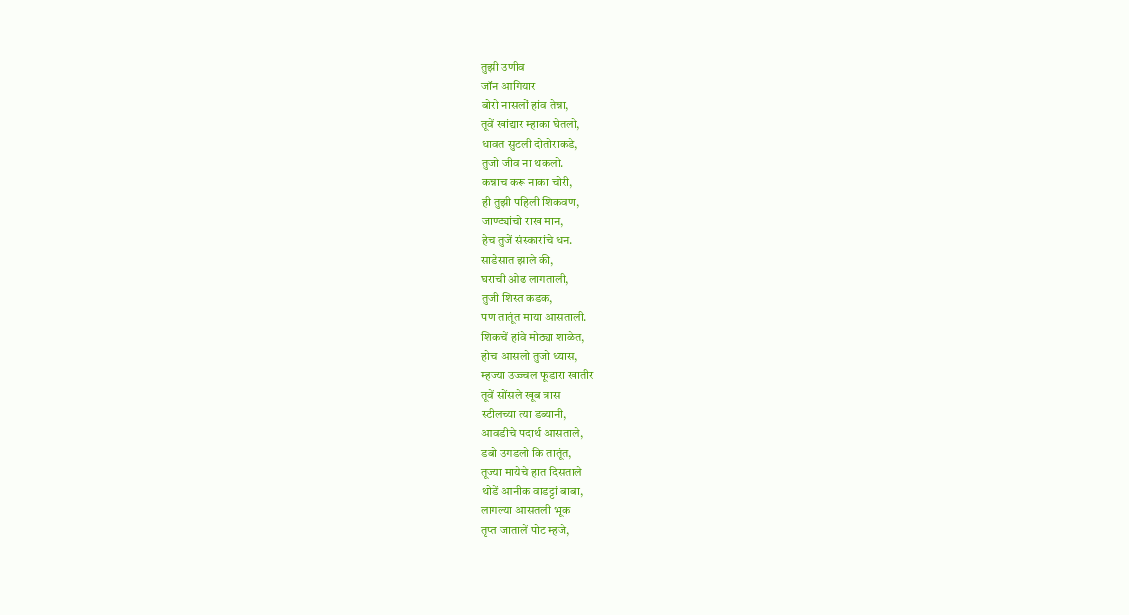तुझी उणीव
जॉन आगियार
बोरो नासलों हांव तेन्ना,
तूवें खांद्यार म्हाका घेतलो,
धावत सुटली दोतोराकडे,
तुजो जीव ना थकलो.
कन्नाच करू नाका चोरी,
ही तुझी पहिली शिकवण,
जाण्ट्यांचो राख मान,
हेच तुजें संस्कारांचे धन.
साडेसात झाले की,
घराची ओढ लागताली,
तुजी शिस्त कडक,
पण तातूंत माया आसताली.
शिकचें हांवे मोठ्या शाळेत,
होच आसलो तुजो ध्यास,
म्हज्या उज्ज्वल फूडारा खातीर
तूवें सोंसले खूब त्रास
स्टीलच्या त्या डब्यानी,
आवडीचे पदार्थ आसताले,
डबो उगडलो कि तातूंत,
तूज्या मायेचे हात दिसताले
थोडें आनीक वाडट्टां बाबा,
लागल्या आसतली भूक
तृप्त जातालें पोट म्हजे,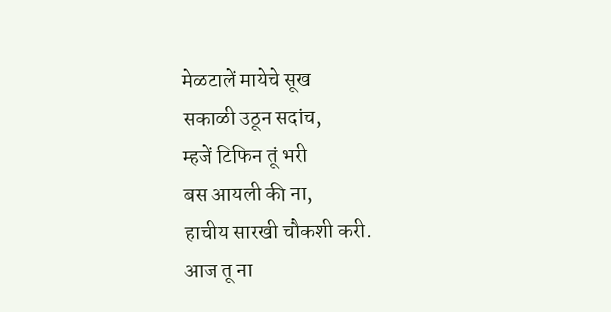मेळटालें मायेचे सूख
सकाळी उठून सदांच,
म्हजें टिफिन तूं भरी
बस आयली की ना,
हाचीय सारखी चौकशी करी.
आज तू ना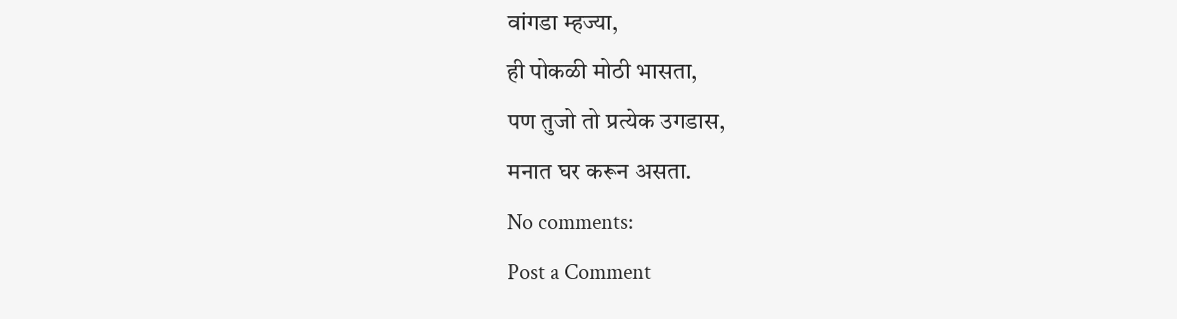वांगडा म्हज्या,
ही पोकळी मोठी भासता,
पण तुजो तो प्रत्येक उगडास,
मनात घर करून असता.
No comments:
Post a Comment